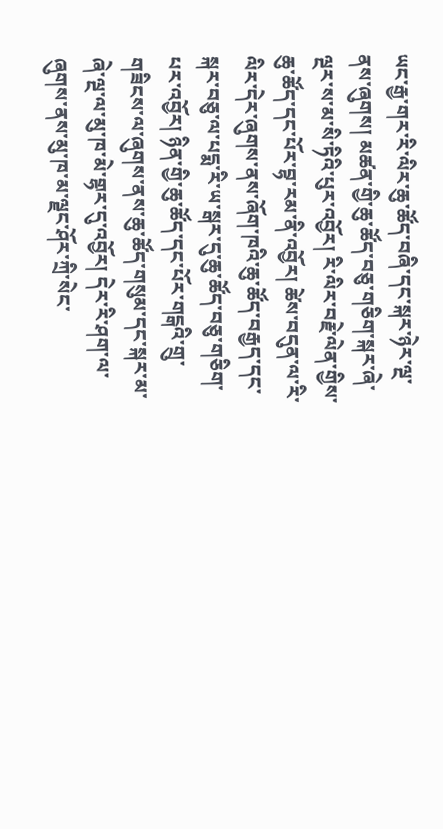ཡང་རྒྱ་གར་རི་ལིར་ཆུ་ཚོད་བཞི་དང་སྐར་ཉེར་ལྔ་ནས་ཞུགས། མཚན་གྱི་ཆུ་ཚོད་བཅུ་གཅིག་སྐར་ཞེ་ལྔར་ས་མ་སི་ཏིའི་པུར་འབྱོར། རི་ལིར་བརྗེ་ལེན་གྱིས་ཆུ་ཚོད་དང་པོར་བྷ་རམ་ནི་འབྱོར། ཚེས་བདུན་ལ་རི་ལིར་དེར་ཞུགས་ནས་ཞོག་ཁའི་ཆུ་ཚོད་བརྒྱད་དང་སྐར་བཅུ་ལ་པདྨ་རི་ཡ་སྒར་དུ་ཆུ་ཚོད་བཅུ་གཅིག་པར་འབྱོར། ཉིན་གྱི་ཆུ་ཚོད་དང་པོར་གངྒའི་གྲུ་གཟིངས་ལ་ཞུགས་ནས་ཆུ་ཚོད་གསུམ་དང་སྐར་མ་ཞེ་ལྔ་ལ་མུ་ཁ་མེ་གྷར་དུ་འབྱོར། དེར་རི་ཤག་ལ་ཞུགས་ནས་མུ་ཁ་མ་ལྗང་ཤོར་ཀྲི་སེང་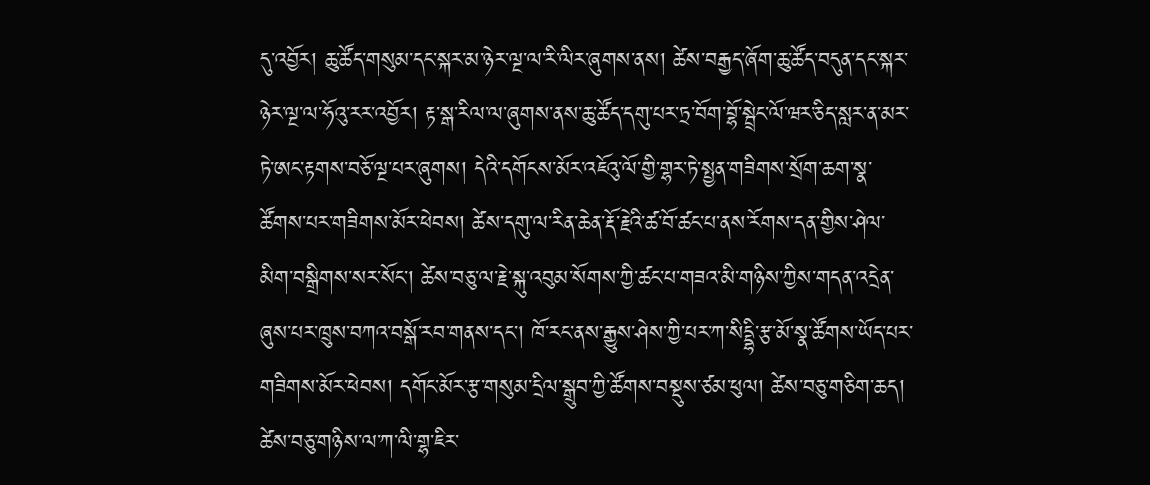དུ་འབྱོར། ཆུ་ཚོད་གསུམ་དང་སྐར་མ་ཉེར་ལྔ་ལ་རི་ལིར་ཞུགས་ནས། ཚེས་བརྒྱད་ཞོག་ཆུ་ཚོད་བདུན་དང་སྐར་ཉེར་ལྔ་ལ་ཧོའུ་རར་འབྱོར། རྟ་སྒ་རིལ་ལ་ཞུགས་ནས་ཆུ་ཚོད་དགུ་པར་ཏྲ་བོག་བྷོ་སྦྲེང་ལོ་ཝར་ཅིད་སླར་ན་མར་ཏེ་ཨང་རྟགས་བཅོ་ལྔ་པར་ཞུགས། དེའི་དགོངས་མོར་འཇོའུ་ལོ་གྱི་གྷར་ཏེ་སྤྱན་གཟིགས་སྲོག་ཆག་སྣ་ཚོགས་པར་གཟིགས་མོར་ཕེབས། ཚེས་དགུ་ལ་རིན་ཆེན་རྡོ་རྗེའི་ཚ་བོ་ཚང་པ་ནས་རོགས་དན་གྱིས་ཤེལ་མིག་བསྒྲིགས་སར་སོང་། ཚེས་བཅུ་ལ་རྗེ་སྐུ་འབུམ་སོགས་ཀྱི་ཚང་པ་གཟའ་མི་གཉིས་ཀྱིས་གདན་འདྲེན་ཞུས་པར་ཁྲུས་བཀའ་བསྒོ་རབ་གནས་དང་། ཁོ་རང་ནས་རྒྱུས་ཤེས་ཀྱི་པར་ཀ་སིདྡྷི་རྩ་མོ་སྣ་ཚོགས་ཡོད་པར་གཟིགས་མོར་ཕེབས། དགོང་མོར་རྩ་གསུམ་དྲིལ་སྒྲུབ་ཀྱི་ཚོགས་བསྡུས་ཙམ་ཕུལ། ཚེས་བཅུ་གཅིག་ཆད། ཚེས་བཅུ་གཉིས་ལ་ཀ་ལི་གྷ་ཇིར་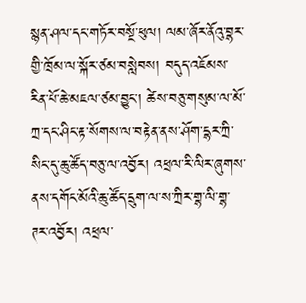སྙན་ཤལ་དང་གཏོར་བསྔོ་ཕུལ། ལམ་ཞོར་ནོའུ་བྷར་གྱི་ཁྲོམ་ལ་སྐོར་ཙམ་བསླེབས། བདུད་འཇོམས་རིན་པོ་ཆེ་མཇལ་ཙམ་བྱུང་། ཚེས་བཅུ་གསུམ་ལ་མོ་ཀྲ་དང་ཤིང་རྟ་སོགས་ལ་བརྟེན་ནས་ཤོག་དྷར་ཀྲི་སིང་དུ་ཆུ་ཚོད་བཅུ་ལ་འབྱོར། འཕྲལ་རི་ལིར་ཞུགས་ནས་དགོང་མོའི་ཆུ་ཚོད་དྲུག་ལ་ས་ཀྲིར་གྷ་ལི་གྷ་ཊར་འབྱོར། འཕྲལ་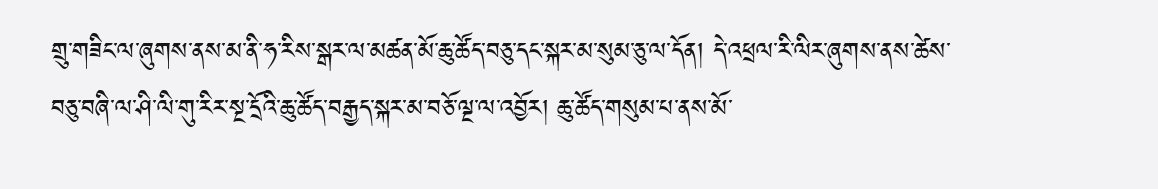གྲུ་གཟིང་ལ་ཞུགས་ནས་མ་ནི་ཧ་རིས་སྒར་ལ་མཚན་མོ་ཆུ་ཚོད་བཅུ་དང་སྐར་མ་སུམ་ཅུ་ལ་དོན། དེ་འཕྲལ་རི་ལིར་ཞུགས་ནས་ཚེས་བཅུ་བཞི་ལ་ཤི་ལི་གུ་རིར་སྔ་དྲོའི་ཆུ་ཚོད་བརྒྱད་སྐར་མ་བཅོ་ལྔ་ལ་འབྱོར། ཆུ་ཚོད་གསུམ་པ་ནས་མོ་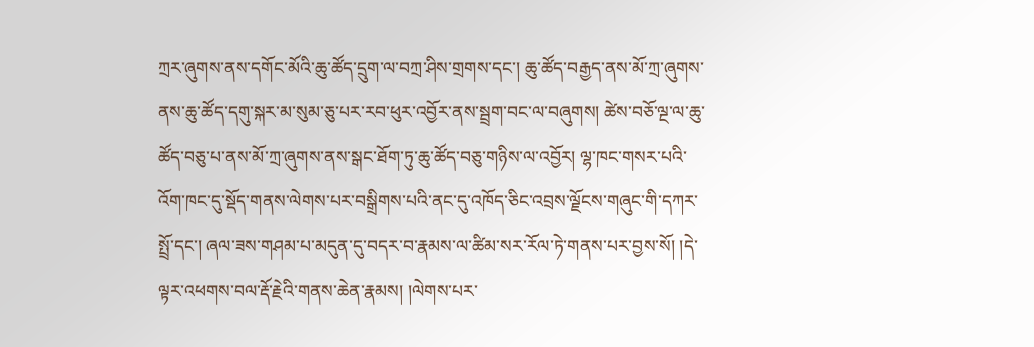ཀྲར་ཞུགས་ནས་དགོང་མོའི་ཆུ་ཚོད་དྲུག་ལ་བཀྲ་ཤིས་གྲགས་དང་། ཆུ་ཚོད་བརྒྱད་ནས་མོ་ཀྲ་ཞུགས་ནས་ཆུ་ཚོད་དགུ་སྐར་མ་སུམ་ཅུ་པར་རབ་ཕུར་འབྱོར་ནས་སྦྲག་བང་ལ་བཞུགས། ཚེས་བཅོ་ལྔ་ལ་ཆུ་ཚོད་བཅུ་པ་ནས་མོ་ཀྲ་ཞུགས་ནས་སྒང་ཐོག་ཏུ་ཆུ་ཚོད་བཅུ་གཉིས་ལ་འབྱོར། ལྷ་ཁང་གསར་པའི་འོག་ཁང་དུ་སྡོད་གནས་ལེགས་པར་བསྒྲིགས་པའི་ནང་དུ་འཁོད་ཅིང་འབྲས་ལྗོངས་གཞུང་གི་དཀར་སྤྲོ་དང་། ཞལ་ཟས་གཤམ་པ་མདུན་དུ་བདར་བ་རྣམས་ལ་ཚིམ་སར་རོལ་ཏེ་གནས་པར་བྱས་སོ། །དེ་ལྟར་འཕགས་བལ་རྡོ་རྗེའི་གནས་ཆེན་རྣམས། །ལེགས་པར་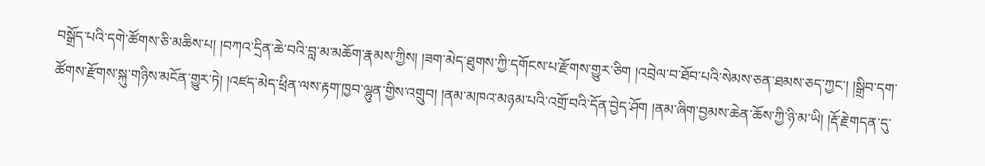བསྒྲོད་པའི་དགེ་ཚོགས་ཅི་མཆིས་པ། །བཀའ་དྲིན་ཆེ་བའི་བླ་མ་མཆོག་རྣམས་ཀྱིས། །ཟག་མེད་ཐུགས་ཀྱི་དགོངས་པ་རྫོགས་གྱུར་ཅིག །འབྲེལ་བ་ཐོབ་པའི་སེམས་ཅན་ཐམས་ཅད་ཀྱང་། །སྒྲིབ་དག་ཚོགས་རྫོགས་སྐུ་གཉིས་མངོན་གྱུར་ཏེ། །འཛད་མེད་ཕྲིན་ལས་རྟག་ཁྱབ་ལྷུན་གྱིས་འགྲུབ། །ནམ་མཁའ་མཉམ་པའི་འགྲོ་བའི་དོན་བྱེད་ཤོག །ནམ་ཞིག་བྱམས་ཆེན་ཆོས་ཀྱི་ཉི་མ་ཡི། །རྡོ་རྗེ་གདན་དུ་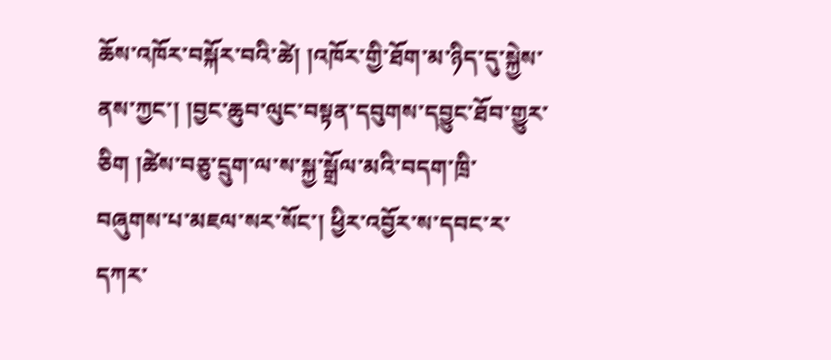ཆོས་འཁོར་བསྐོར་བའི་ཚེ། །འཁོར་གྱི་ཐོག་མ་ཉིད་དུ་སྐྱེས་ནས་ཀྱང་། །བྱང་ཆུབ་ལུང་བསྟན་དབུགས་དབྱུང་ཐོབ་གྱུར་ཅིག །ཚེས་བཅུ་དྲུག་ལ་ས་སྐྱ་སྒྲོལ་མའི་བདག་ཁྲི་བཞུགས་པ་མཇལ་སར་སོང་། ཕྱིར་འབྱོར་ས་དབང་ར་དཀར་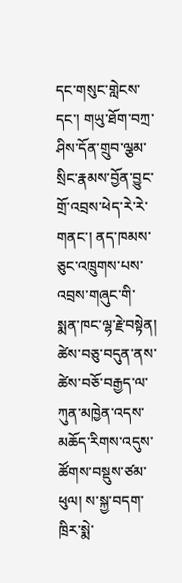དང་གསུང་གླེངས་དང་། གཡུ་ཐོག་བཀྲ་ཤིས་དོན་གྲུབ་ལྕམ་སྲིང་རྣམས་བྱོན་བྱུང་གྲོ་འབྲས་ཕེད་རེ་རེ་གནང་། ནད་ཁམས་ཅུང་འཁྲུགས་པས་འབྲས་གཞུང་གི་སྨན་ཁང་ལྷ་རྗེ་བསྟེན། ཚེས་བཅུ་བདུན་ནས་ཚེས་བཅོ་བརྒྱད་ལ་ཀུན་མཁྱེན་འདས་མཆོད་རིགས་འདུས་ཚོགས་བསྡུས་ཙམ་ཕུལ། ས་སྐྱ་བདག་ཁྲིར་སྨེ་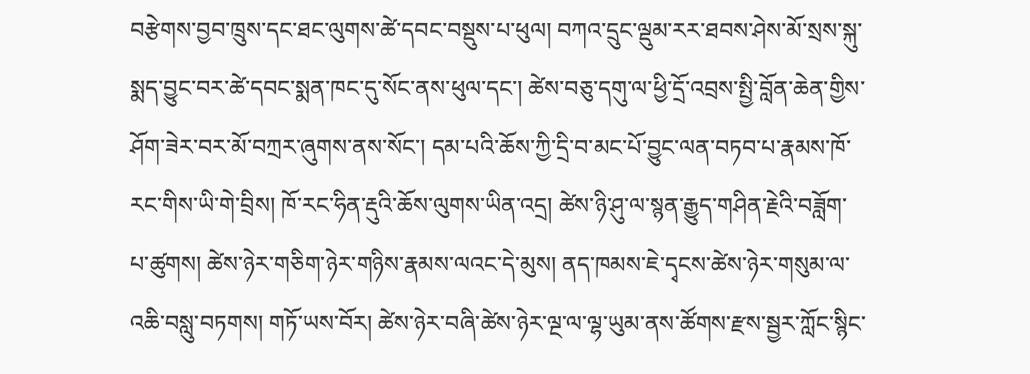བརྩེགས་བྱབ་ཁྲུས་དང་ཐང་ལུགས་ཚེ་དབང་བསྡུས་པ་ཕུལ། བཀའ་དྲུང་ལྡུམ་རར་ཐབས་ཤེས་མོ་སྲས་སྐུ་སྨད་བྱུང་བར་ཚེ་དབང་སྨན་ཁང་དུ་སོང་ནས་ཕུལ་དང་། ཚེས་བཅུ་དགུ་ལ་ཕྱི་དྲོ་འབྲས་སྤྱི་བློན་ཆེན་གྱིས་ཤོག་ཟེར་བར་མོ་བཀྲར་ཞུགས་ནས་སོང་། དམ་པའི་ཆོས་ཀྱི་དྲི་བ་མང་པོ་བྱུང་ལན་བཏབ་པ་རྣམས་ཁོ་རང་གིས་ཡི་གེ་བྲིས། ཁོ་རང་ཧིན་རྡུའི་ཆོས་ལུགས་ཡིན་འདྲ། ཚེས་ཉི་ཤུ་ལ་སྙན་རྒྱུད་གཤིན་རྗེའི་བཟློག་པ་ཚུགས། ཚེས་ཉེར་གཅིག་ཉེར་གཉིས་རྣམས་ལའང་དེ་མུས། ནད་ཁམས་ཇེ་དྭངས་ཚེས་ཉེར་གསུམ་ལ་འཆི་བསླུ་བཏགས། གཏོ་ཡས་བོར། ཚེས་ཉེར་བཞི་ཚེས་ཉེར་ལྔ་ལ་ལྷ་ཡུམ་ནས་ཚོགས་རྫས་སྦྱར་ཀློང་སྙིང་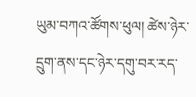ཡུམ་བཀའ་ཚོགས་ཕུལ། ཚེས་ཉེར་དྲུག་ནས་དང་ཉེར་དགུ་བར་རད་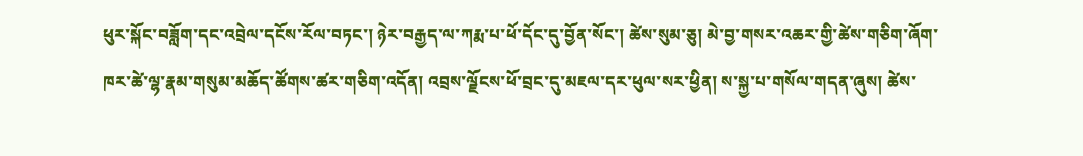ཕུར་སྐོང་བཟློག་དང་འབྲེལ་དངོས་རོལ་བཏང་། ཉེར་བརྒྱད་ལ་ཀརྨ་པ་ཕོ་དོང་དུ་བྱོན་སོང་། ཚེས་སུམ་ཅུ། མེ་བྱ་གསར་འཆར་གྱི་ཚེས་གཅིག་ཞོག་ཁར་ཚེ་ལྷ་རྣམ་གསུམ་མཆོད་ཚོགས་ཚར་གཅིག་འདོན། འབྲས་ལྗོངས་ཕོ་བྲང་དུ་མཇལ་དར་ཕུལ་སར་ཕྱིན། ས་སྐྱ་པ་གསོལ་གདན་ཞུས། ཚེས་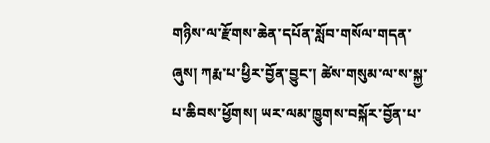གཉིས་ལ་རྫོགས་ཆེན་དཔོན་སློབ་གསོལ་གདན་ཞུས། ཀརྨ་པ་ཕྱིར་བྱོན་བྱུང་། ཚེས་གསུམ་ལ་ས་སྐྱ་པ་ཆིབས་ཕྱོགས། ཡར་ལམ་ཁྱུགས་བསྐོར་བྱོན་པ་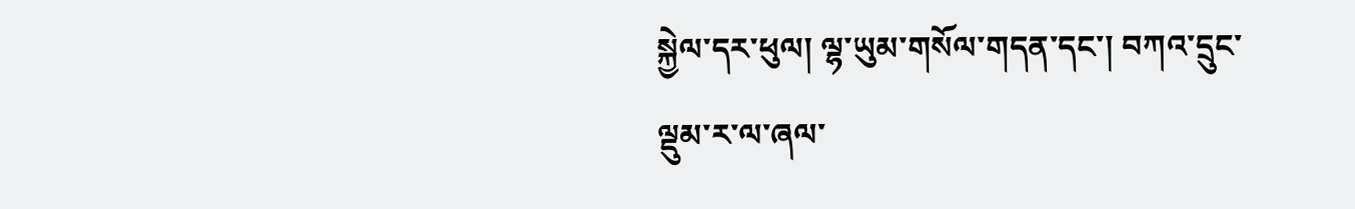སྐྱེལ་དར་ཕུལ། ལྷ་ཡུམ་གསོལ་གདན་དང་། བཀའ་དྲུང་ལྡུམ་ར་ལ་ཞལ་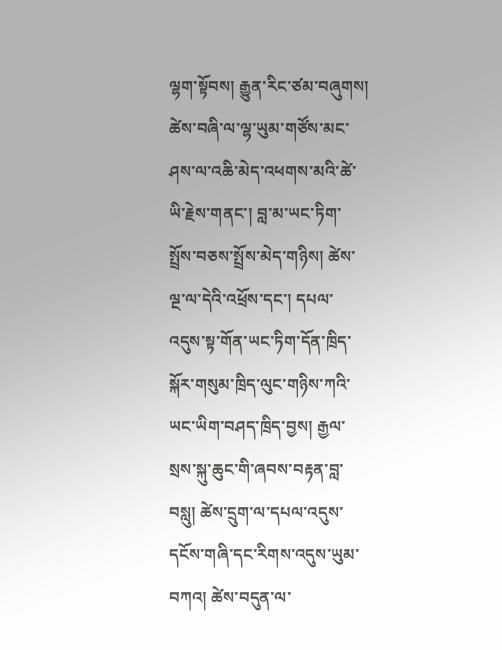ལྷག་སྟོབས། རྒྱུན་རིང་ཙམ་བཞུགས། ཚེས་བཞི་ལ་ལྷ་ཡུམ་གཙོས་མང་ཤས་ལ་འཆི་མེད་འཕགས་མའི་ཚེ་ཡི་རྗེས་གནང་། བླ་མ་ཡང་ཏིག་སྤྲོས་བཅས་སྤྲོས་མེད་གཉིས། ཚེས་ལྔ་ལ་དེའི་འཕྲོས་དང་། དཔལ་འདུས་སྟ་གོན་ཡང་ཏིག་དོན་ཁྲིད་སྐོར་གསུམ་ཁྲིད་ལུང་གཉིས་ཀའི་ཡང་ཡིག་བཤད་ཁྲིད་བྱས། རྒྱལ་སྲས་སྐུ་ཆུང་གི་ཞབས་བརྟན་བླ་བསླུ། ཚེས་དྲུག་ལ་དཔལ་འདུས་དངོས་གཞི་དང་རིགས་འདུས་ཡུམ་བཀའ། ཚེས་བདུན་ལ་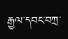རྒྱལ་དབང་བཀྲ་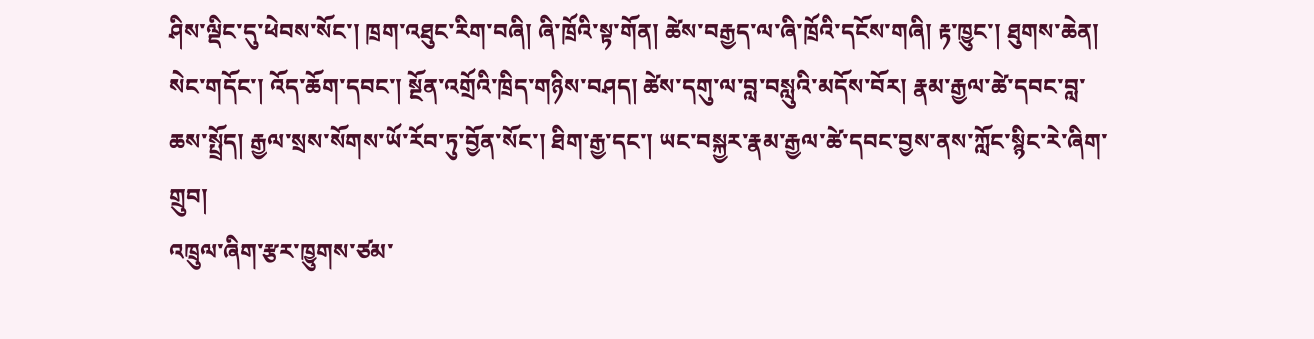ཤིས་ལྡིང་དུ་ཕེབས་སོང་། ཁྲག་འཐུང་རིག་བཞི། ཞི་ཁྲོའི་སྟ་གོན། ཚེས་བརྒྱད་ལ་ཞི་ཁྲོའི་དངོས་གཞི། རྟ་ཁྱུང་། ཐུགས་ཆེན། སེང་གདོང་། འོད་ཆོག་དབང་། སྔོན་འགྲོའི་ཁྲིད་གཉིས་བཤད། ཚེས་དགུ་ལ་བླ་བསླུའི་མདོས་བོར། རྣམ་རྒྱལ་ཚེ་དབང་བླ་ཆས་སྤྲོད། རྒྱལ་སྲས་སོགས་ཡོ་རོབ་ཏུ་བྱོན་སོང་། ཐིག་རྒྱ་དང་། ཡང་བསྐྱར་རྣམ་རྒྱལ་ཚེ་དབང་བྱས་ནས་ཀློང་སྙིང་རེ་ཞིག་གྲུབ།
འཁྲུལ་ཞིག་རྩར་ཁྱུགས་ཙམ་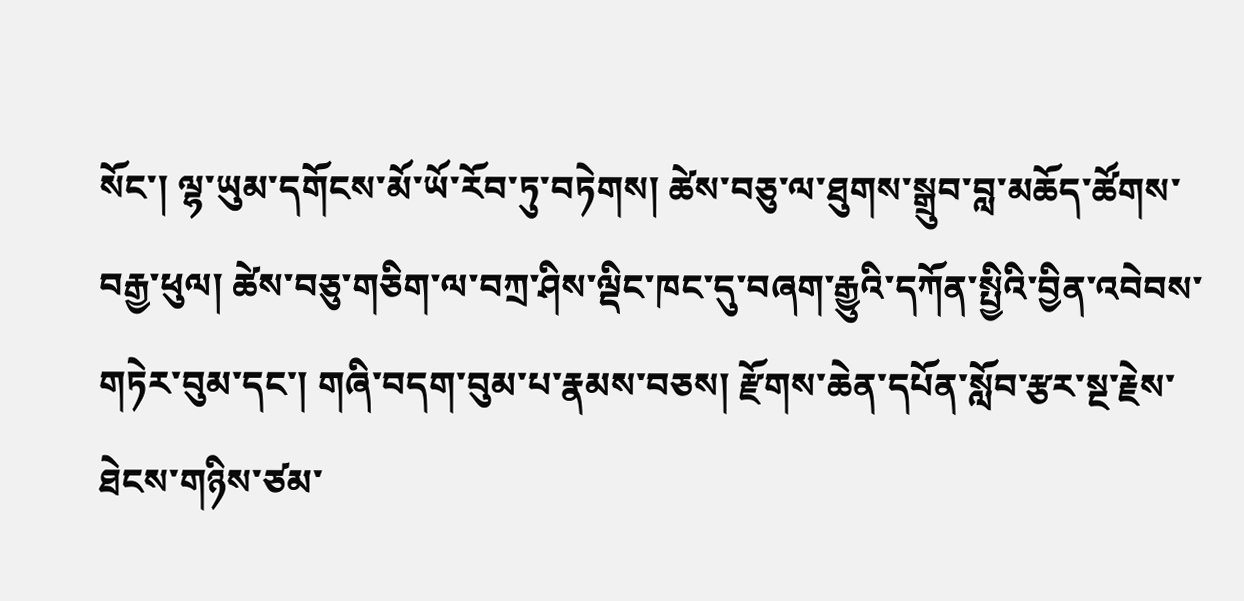སོང་། ལྷ་ཡུམ་དགོངས་མོ་ཡོ་རོབ་ཏུ་བཏེགས། ཚེས་བཅུ་ལ་ཐུགས་སྒྲུབ་བླ་མཆོད་ཚོགས་བརྒྱ་ཕུལ། ཚེས་བཅུ་གཅིག་ལ་བཀྲ་ཤིས་ལྡིང་ཁང་དུ་བཞག་རྒྱུའི་དཀོན་སྤྱིའི་བྱིན་འབེབས་གཏེར་བུམ་དང་། གཞི་བདག་བུམ་པ་རྣམས་བཅས། རྫོགས་ཆེན་དཔོན་སློབ་རྩར་སྔ་རྗེས་ཐེངས་གཉིས་ཙམ་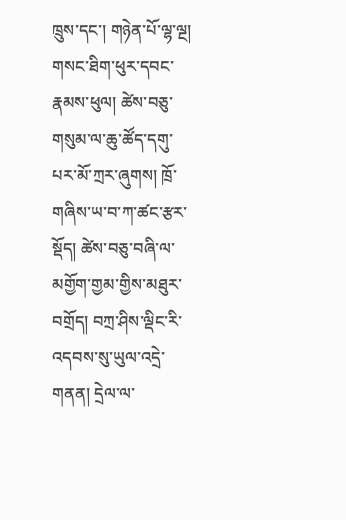ཁྲུས་དང་། གཉེན་པོ་ལྷ་ལྔ། གསང་ཐིག་ཕུར་དབང་རྣམས་ཕུལ། ཚེས་བཅུ་གསུམ་ལ་ཆུ་ཚོད་དགུ་པར་མོ་ཀྲར་ཞུགས། ཁྲོ་གཞིས་ཡ་བ་ཀ་ཚང་རྩར་སྡོད། ཚེས་བཅུ་བཞི་ལ་མགྱོག་གྱམ་གྱིས་མཐུར་བགྲོད། བཀྲ་ཤིས་ལྡིང་རི་འདབས་སུ་ཡུལ་འདྲེ་གནན། དྲེལ་ལ་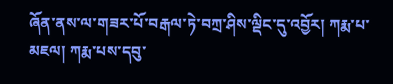ཞོན་ནས་ལ་གཟར་པོ་བརྒལ་ཏེ་བཀྲ་ཤིས་ལྡིང་དུ་འབྱོར། ཀརྨ་པ་མཇལ། ཀརྨ་པས་དབུ་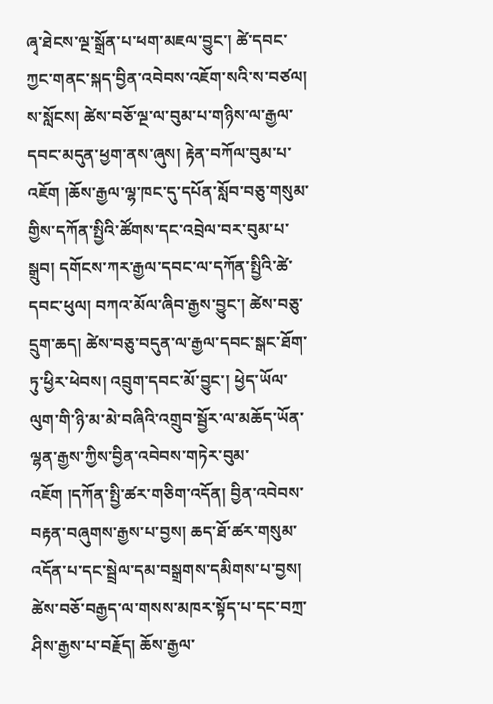ཞྭ་ཐེངས་ལྔ་སྒྲོན་པ་ཕག་མཇལ་བྱུང་། ཚེ་དབང་ཀྱང་གནང་སྐད་བྱིན་འབེབས་འཇོག་སའི་ས་བཙལ། ས་སློངས། ཚེས་བཅོ་ལྔ་ལ་བུམ་པ་གཉིས་ལ་རྒྱལ་དབང་མདུན་ཕྱག་ནས་ཞུས། རྟེན་བཀོལ་བུམ་པ་འཇོག །ཆོས་རྒྱལ་ལྷ་ཁང་དུ་དཔོན་སློབ་བཅུ་གསུམ་གྱིས་དཀོན་སྤྱིའི་ཚོགས་དང་འབྲེལ་བར་བུམ་པ་སྒྲུབ། དགོངས་ཀར་རྒྱལ་དབང་ལ་དཀོན་སྤྱིའི་ཚེ་དབང་ཕུལ། བཀའ་མོལ་ཞིབ་རྒྱས་བྱུང་། ཚེས་བཅུ་དྲུག་ཆད། ཚེས་བཅུ་བདུན་ལ་རྒྱལ་དབང་སྒང་ཐོག་ཏུ་ཕྱིར་ཕེབས། འབྲུག་དབང་མོ་བྱུང་། ཕྱེད་ཡོལ་ལུག་གི་ཉི་མ་མེ་བཞིའི་འགྲུབ་སྦྱོར་ལ་མཆོད་ཡོན་ལྷན་རྒྱས་ཀྱིས་བྱིན་འབེབས་གཏེར་བུམ་འཇོག །དཀོན་སྤྱི་ཚར་གཅིག་འདོན། བྱིན་འབེབས་བརྟན་བཞུགས་རྒྱས་པ་བྱས། ཆད་ཐོ་ཚར་གསུམ་འདོན་པ་དང་སྦྲེལ་དམ་བསྒྲགས་དམིགས་པ་བྱས། ཚེས་བཅོ་བརྒྱད་ལ་གསས་མཁར་སྟོད་པ་དང་བཀྲ་ཤིས་རྒྱས་པ་བརྗོད། ཆོས་རྒྱལ་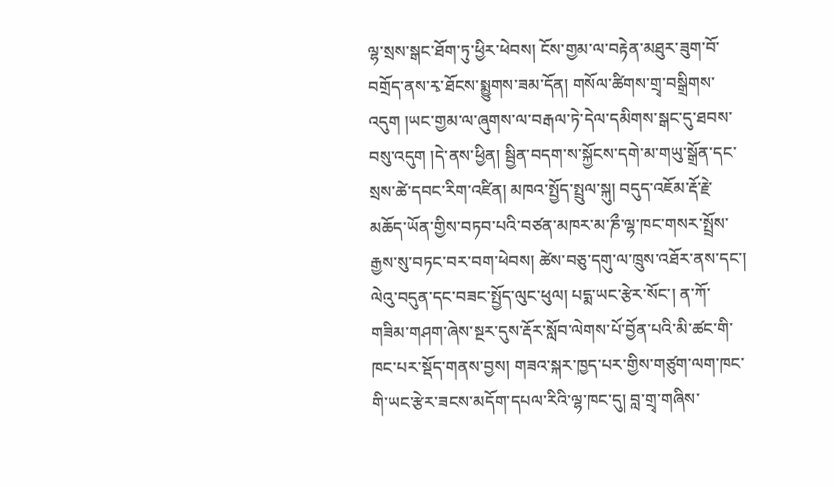ལྷ་སྲས་སྒང་ཐོག་ཏུ་ཕྱིར་ཕེབས། ངོས་གྱམ་ལ་བརྟེན་མཐུར་ཟུག་བོ་བགྲོད་ནས་རྭ་ཐོངས་སྨྱུགས་ཟམ་དོན། གསོལ་ཚིགས་གྲྭ་བསྒྲིགས་འདུག །ཡང་གྱམ་ལ་ཞུགས་ལ་བརྒལ་ཏེ་དེལ་དམིགས་སྒང་དུ་ཐབས་བསུ་འདུག །དེ་ནས་ཕྱིན། སྦྱིན་བདག་ས་སྐྱོངས་དགེ་མ་གཡུ་སྒྲོན་དང་སྲས་ཚེ་དབང་རིག་འཛིན། མཁའ་སྤྱོད་སྤྲུལ་སྐུ། བདུད་འཇོམ་རྡོ་རྗེ་མཆོད་ཡོན་གྱིས་བཏབ་པའི་བཙན་མཁར་མ་ཎྀ་ལྷ་ཁང་གསར་སྤྲོས་རྒྱས་སུ་བཏང་བར་བག་ཕེབས། ཚེས་བཅུ་དགུ་ལ་ཁྲུས་འཐོར་ནས་དང་། ལེའུ་བདུན་དང་བཟང་སྤྱོད་ལུང་ཕུལ། པདྨ་ཡང་རྩེར་སོང་། ན་ཀོ་གཟིམ་གཤག་ཞེས་སྔར་དུས་རྡོར་སློབ་ལེགས་པོ་བྱོན་པའི་མི་ཚང་གི་ཁང་པར་སྡོད་གནས་བྱས། གཟའ་སྐར་ཁྱད་པར་གྱིས་གཙུག་ལག་ཁང་གི་ཡང་རྩེར་ཟངས་མདོག་དཔལ་རིའི་ལྷ་ཁང་དུ། བླ་གྲྭ་གཞིས་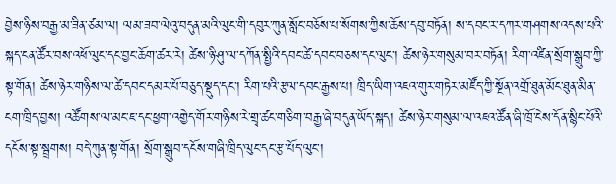བྱེས་ཉིས་བརྒྱ་མ་ཟིན་ཙམ་ལ། ལམ་ཟབ་ལེའུ་བདུན་མའི་ལུང་གི་དབུར་ཀུན་སློང་བཅོས་པ་སོགས་ཀྱིས་ཆོས་དབུ་བཏོན། ས་དབང་ར་དཀར་གཤགས་འདས་པའི་སྐད་ངན་ཚོར་བས་འཕོ་ལུང་དང་བྱང་ཆོག་ཚར་རེ། ཚེས་ཉི་ཤུ་ལ་དཀོན་སྤྱིའི་དབང་ཚེ་དབང་བཅས་དང་ལུང་། ཚེས་ཉེར་གསུམ་བར་བཏོན། རིག་འཛིན་སྲོག་སྒྲུབ་ཀྱི་སྟ་གོན། ཚེས་ཉེར་གཉིས་ལ་ཚེ་དབང་དམར་པོ་བཅུད་སྡུད་དང་། རིག་པའི་རྩལ་དབང་རྒྱས་པ། ཁྲིད་ཡིག་འཇའ་གུར་གཏེར་མཛོད་ཀྱི་སྔོན་འགྲོ་ཐུན་མོང་ཐུན་མིན་ངག་ཁྲིད་བྱས། འཚོགས་ལ་མང་ཇ་དང་ཕྱག་འགྱེད་གོར་གཉིས་རེ་གྲྭ་ཚང་གཅིག་བརྒྱ་ཞེ་བདུན་ཡོད་སྐད། ཚེས་ཉེར་གསུམ་ལ་འཇའ་ཚོན་ཞི་ཁྲོ་ངེས་དོན་སྙིང་པོའི་དངོས་སྟ་སྦྲགས། བདེ་ཀུན་སྟ་གོན། སྲོག་སྒྲུབ་དངོས་གཞི་ཁྲིད་ལུང་དང་རྩ་པོད་ལུང་།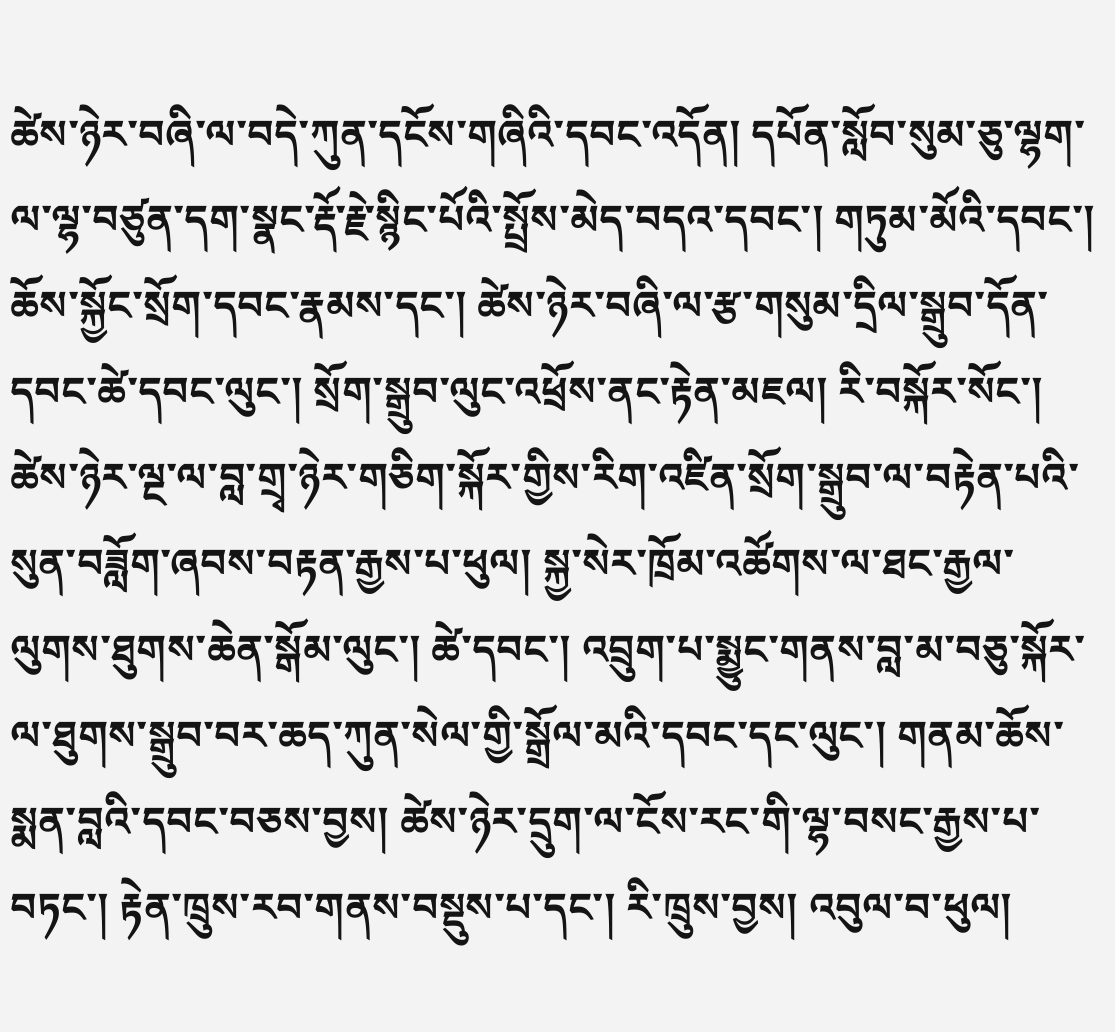ཚེས་ཉེར་བཞི་ལ་བདེ་ཀུན་དངོས་གཞིའི་དབང་འདོན། དཔོན་སློབ་སུམ་ཅུ་ལྷག་ལ་ལྷ་བཙུན་དག་སྣང་རྡོ་རྗེ་སྙིང་པོའི་སྤྲོས་མེད་བདའ་དབང་། གཏུམ་མོའི་དབང་། ཆོས་སྐྱོང་སྲོག་དབང་རྣམས་དང་། ཚེས་ཉེར་བཞི་ལ་རྩ་གསུམ་དྲིལ་སྒྲུབ་དོན་དབང་ཚེ་དབང་ལུང་། སྲོག་སྒྲུབ་ལུང་འཕྲོས་ནང་རྟེན་མཇལ། རི་བསྐོར་སོང་། ཚེས་ཉེར་ལྔ་ལ་བླ་གྲྭ་ཉེར་གཅིག་སྐོར་གྱིས་རིག་འཛིན་སྲོག་སྒྲུབ་ལ་བརྟེན་པའི་སུན་བཟློག་ཞབས་བརྟན་རྒྱས་པ་ཕུལ། སྐྱ་སེར་ཁྲོམ་འཚོགས་ལ་ཐང་རྒྱལ་ལུགས་ཐུགས་ཆེན་སྒོམ་ལུང་། ཚེ་དབང་། འབྲུག་པ་སྨྱུང་གནས་བླ་མ་བཅུ་སྐོར་ལ་ཐུགས་སྒྲུབ་བར་ཆད་ཀུན་སེལ་གྱི་སྒྲོལ་མའི་དབང་དང་ལུང་། གནམ་ཆོས་སྨན་བླའི་དབང་བཅས་བྱས། ཚེས་ཉེར་དྲུག་ལ་ངོས་རང་གི་ལྷ་བསང་རྒྱས་པ་བཏང་། རྟེན་ཁྲུས་རབ་གནས་བསྡུས་པ་དང་། རི་ཁྲུས་བྱས། འབུལ་བ་ཕུལ།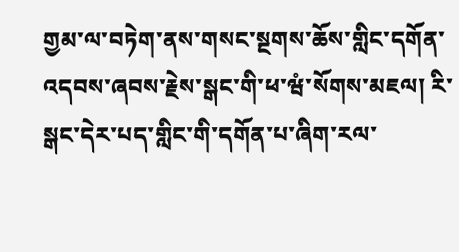གྱམ་ལ་བཏེག་ནས་གསང་སྔགས་ཆོས་གླིང་དགོན་འདབས་ཞབས་རྗེས་སྒང་གི་ཕ་ཝཾ་སོགས་མཇལ། རི་སྒང་དེར་པད་གླིང་གི་དགོན་པ་ཞིག་རལ་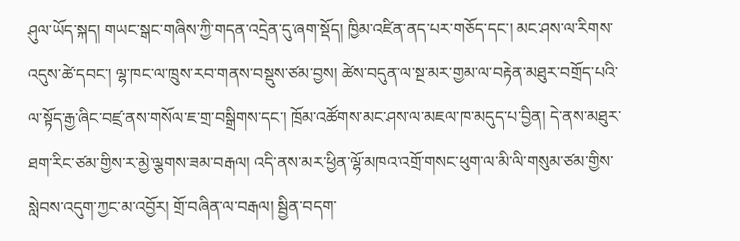ཤུལ་ཡོད་སྐད། གཡང་སྒང་གཞིས་ཀྱི་གདན་འདྲེན་དུ་ཞག་སྡོད། ཁྱིམ་འཛིན་ནད་པར་གཅོད་དང་། མང་ཤས་ལ་རིགས་འདུས་ཚེ་དབང་། ལྷ་ཁང་ལ་ཁྲུས་རབ་གནས་བསྡུས་ཙམ་བྱས། ཚེས་བདུན་ལ་སྔ་མར་གྱམ་ལ་བརྟེན་མཐུར་བགྲོད་པའི་ལ་སྟོད་རྒྱ་ཞིང་བཛྲ་ནས་གསོལ་ཇ་གྲ་བསྒྲིགས་དང་། ཁྲོམ་འཚོགས་མང་ཤས་ལ་མཇལ་ཁ་མདུད་པ་བྱིན། དེ་ནས་མཐུར་ཐག་རིང་ཙམ་གྱིས་ར་མྱེ་ལྕགས་ཟམ་བརྒལ། འདི་ནས་མར་ཕྱིན་ལྷོ་མཁའ་འགྲོ་གསང་ཕུག་ལ་མི་ལི་གསུམ་ཙམ་གྱིས་སླེབས་འདུག་ཀྱང་མ་འབྱོར། གྲོ་བཞིན་ལ་བརྒལ། སྦྱིན་བདག་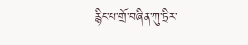རྙིང་པ་གྲོ་བཞིན་ཀུ་ཏྲིར་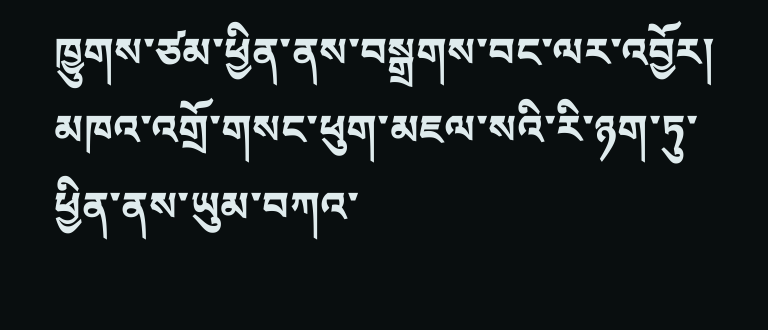ཁྱུགས་ཙམ་ཕྱིན་ནས་བསྒྲགས་བང་ལར་འབྱོར། མཁའ་འགྲོ་གསང་ཕུག་མཇལ་སའི་རི་ཉག་ཏུ་ཕྱིན་ནས་ཡུམ་བཀའ་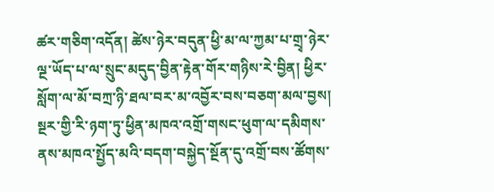ཚར་གཅིག་འདོན། ཚེས་ཉེར་བདུན་ཕྱི་མ་ལ་ཀྱམ་པ་གྲྭ་ཉེར་ལྔ་ཡོད་པ་ལ་སྲུང་མདུད་བྱིན་རྟེན་གོར་གཉིས་རེ་བྱིན། ཕྱིར་སློག་ལ་མོ་བཀྲ་ཉི་ཐལ་བར་མ་འབྱོར་བས་བཅག་མལ་བྱས། སྔར་གྱི་རི་ཉག་ཏུ་ཕྱིན་མཁའ་འགྲོ་གསང་ཕུག་ལ་དམིགས་ནས་མཁའ་སྤྱོད་མའི་བདག་བསྐྱེད་སྔོན་དུ་འགྲོ་བས་ཚོགས་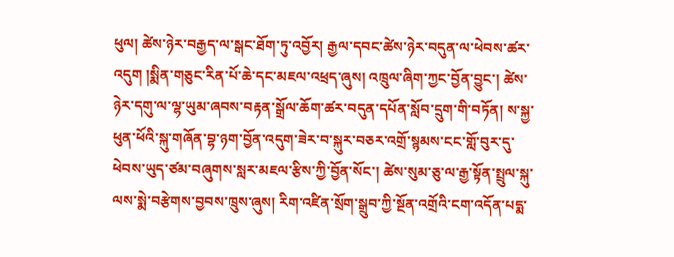ཕུལ། ཚེས་ཉེར་བརྒྱད་ལ་སྒང་ཐོག་ཏུ་འབྱོར། རྒྱལ་དབང་ཚེས་ཉེར་བདུན་ལ་ཕེབས་ཚར་འདུག །སྨིན་གཅུང་རིན་པོ་ཆེ་དང་མཇལ་འཕྲད་ཞུས། འཁྲུལ་ཞིག་ཀྱང་བྱོན་བྱུང་། ཚེས་ཉེར་དགུ་ལ་ལྷ་ཡུམ་ཞབས་བརྟན་སྒྲོལ་ཆོག་ཚར་བདུན་དཔོན་སློབ་དྲུག་གི་བཏོན། ས་སྐྱ་ཕུན་ཕོའི་སྐུ་གཞོན་བྷ་ཉག་བྱོན་འདུག་ཟེར་བ་སྐུར་བཅར་འགྲོ་སྙམས་ངང་གློ་བུར་དུ་ཕེབས་ཡུད་ཙམ་བཞུགས་སླར་མཇལ་རྩིས་ཀྱི་བྱོན་སོང་། ཚེས་སུམ་ཅུ་ལ་རྒྱ་སྟོན་སྤྲུལ་སྐུ་ལས་སྨེ་བརྩེགས་བྱབས་ཁྲུས་ཞུས། རིག་འཛིན་སྲོག་སྒྲུབ་ཀྱི་སྔོན་འགྲོའི་ངག་འདོན་པདྨ་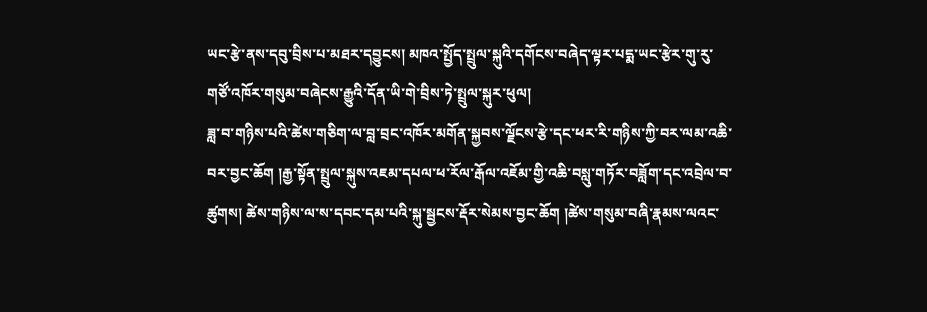ཡང་རྩེ་ནས་དབུ་བྲིས་པ་མཐར་དབྱུངས། མཁའ་སྤྱོད་སྤྲུལ་སྐུའི་དགོངས་བཞེད་ལྟར་པདྨ་ཡང་རྩེར་གུ་རུ་གཙོ་འཁོར་གསུམ་བཞེངས་རྒྱུའི་དོན་ཡི་གེ་བྲིས་ཏེ་སྤྲུལ་སྐུར་ཕུལ།
ཟླ་བ་གཉིས་པའི་ཚེས་གཅིག་ལ་བླ་བྲང་འཁོར་མགོན་སྐྱབས་ལྗོངས་རྩེ་དང་ཕར་རི་གཉིས་ཀྱི་བར་ལམ་འཆི་བར་བྱང་ཆོག །རྒྱ་སྟོན་སྤྲུལ་སྐུས་འཇམ་དཔལ་ཕ་རོལ་རྒོལ་འཇོམ་གྱི་འཆི་བསླུ་གཏོར་བཟློག་དང་འབྲེལ་བ་ཚུགས། ཚེས་གཉིས་ལ་ས་དབང་དམ་པའི་སྐུ་སྦྱངས་རྡོར་སེམས་བྱང་ཆོག །ཚེས་གསུམ་བཞི་རྣམས་ལའང་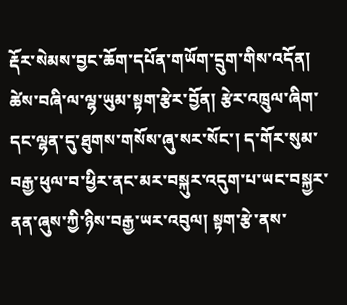རྡོར་སེམས་བྱང་ཆོག་དཔོན་གཡོག་དྲུག་གིས་འདོན། ཚེས་བཞི་ལ་ལྷ་ཡུམ་སྟག་རྩེར་བྱོན། རྩེར་འཁྲུལ་ཞིག་དང་ལྷན་དུ་ཐུགས་གསོས་ཞུ་སར་སོང་། ད་གོར་སུམ་བརྒྱ་ཕུལ་བ་ཕྱིར་ནང་མར་བསྐུར་འདུག་པ་ཡང་བསྐྱར་ནན་ཞུས་ཀྱི་ཉིས་བརྒྱ་ཡར་འབུལ། སྟག་རྩེ་ནས་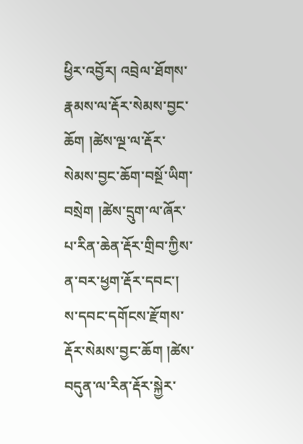ཕྱིར་འབྱོར། འབྲེལ་ཐོགས་རྣམས་ལ་རྡོར་སེམས་བྱང་ཆོག །ཚེས་ལྔ་ལ་རྡོར་སེམས་བྱང་ཆོག་བསྔོ་ཡིག་བསྲེག །ཚེས་དྲུག་ལ་ཞོར་པ་རིན་ཆེན་རྡོར་གྲིབ་ཀྱིས་ན་བར་ཕྱག་རྡོར་དབང་། ས་དབང་དགོངས་རྫོགས་རྡོར་སེམས་བྱང་ཆོག །ཚེས་བདུན་ལ་རིན་རྡོར་སྐྱེར་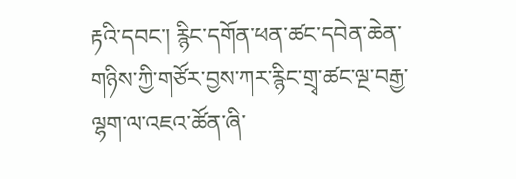རྟའི་དབང་། རྙིང་དགོན་ཕན་ཚང་དབེན་ཆེན་གཉིས་ཀྱི་གཙོར་བྱས་ཀར་རྙིང་གྲྭ་ཚང་ལྔ་བརྒྱ་ལྷག་ལ་འཇའ་ཚོན་ཞི་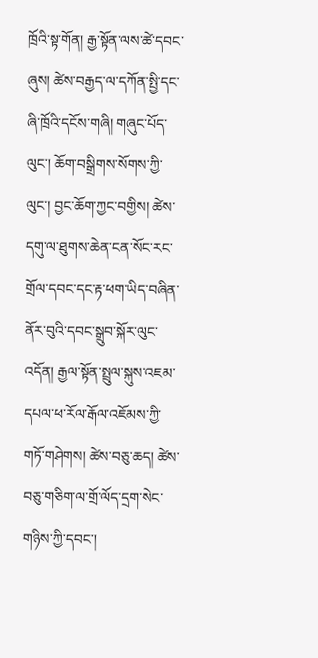ཁྲོའི་སྟ་གོན། རྒྱ་སྟོན་ལས་ཚེ་དབང་ཞུས། ཚེས་བརྒྱད་ལ་དཀོན་སྤྱི་དང་ཞི་ཁྲོའི་དངོས་གཞི། གཞུང་པོད་ལུང་། ཆོག་བསྒྲིགས་སོགས་ཀྱི་ལུང་། བྱང་ཆོག་ཀྱང་བགྱིས། ཚེས་དགུ་ལ་ཐུགས་ཆེན་ངན་སོང་རང་གྲོལ་དབང་དང་རྟ་ཕག་ཡིད་བཞིན་ནོར་བུའི་དབང་སྒྲུབ་སྐོར་ལུང་འདོན། རྒྱལ་སྟོན་སྤྲུལ་སྐུས་འཇམ་དཔལ་ཕ་རོལ་རྒོལ་འཇོམས་ཀྱི་གཏོ་གཤེགས། ཚེས་བཅུ་ཆད། ཚེས་བཅུ་གཅིག་ལ་གྲོ་ལོད་དྲག་སེང་གཉིས་ཀྱི་དབང་།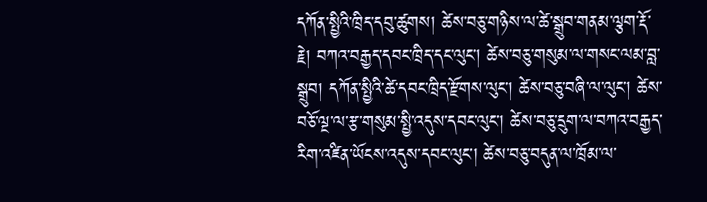དཀོན་སྤྱིའི་ཁྲིད་དབུ་ཚུགས། ཚེས་བཅུ་གཉིས་ལ་ཚེ་སྒྲུབ་གནམ་ལྕག་རྡོ་རྗེ། བཀའ་བརྒྱད་དབང་ཁྲིད་དང་ལུང་། ཚེས་བཅུ་གསུམ་ལ་གསང་ལམ་བླ་སྒྲུབ། དཀོན་སྤྱིའི་ཚེ་དབང་ཁྲིད་རྫོགས་ལུང་། ཚེས་བཅུ་བཞི་ལ་ལུང་། ཚེས་བཅོ་ལྔ་ལ་རྩ་གསུམ་སྤྱི་འདུས་དབང་ལུང་། ཚེས་བཅུ་དྲུག་ལ་བཀའ་བརྒྱད་རིག་འཛིན་ཡོངས་འདུས་དབང་ལུང་། ཚེས་བཅུ་བདུན་ལ་ཁྲོམ་ལ་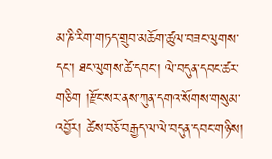མ་ཎི་རིག་གཏད་གྲུབ་མཆོག་ཚུལ་བཟང་ལུགས་དང་། ཐང་ལུགས་ཚེ་དབང་། ལེ་བདུན་དབང་ཚར་གཅིག །རྫོང་སར་ནས་ཀུན་དགའ་སོགས་གསུམ་འབྱོར། ཚེས་བཅོ་བརྒྱད་ལ་ལེ་བདུན་དབང་གཉིས།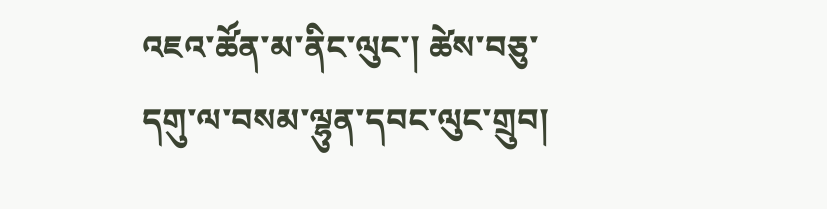འཇའ་ཚོན་མ་ནིང་ལུང་། ཚེས་བཅུ་དགུ་ལ་བསམ་ལྷུན་དབང་ལུང་གྲུབ།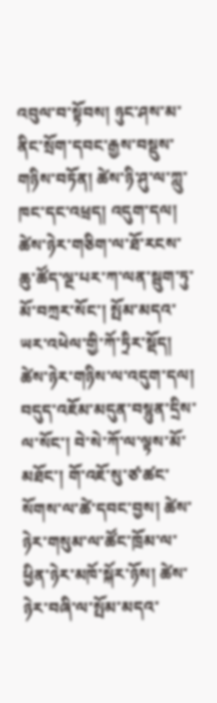འབུལ་བ་སྟོབས། ཉུང་ཤས་མ་ནིང་སྲོག་དབང་རྒྱས་བསྡུས་གཉིས་བཏོན། ཚེས་ཉི་ཤུ་ལ་ཀླུ་ཁང་དང་འཕྲད། འདུག་དལ། ཚེས་ཉེར་གཅིག་ལ་ཐོ་རངས་ཆུ་ཚོད་ལྔ་པར་ཀ་ལན་སྦུག་ཏུ་མོ་བཀྲར་སོང་། སྤོམ་མདའ་ཡར་འཕེལ་གྱི་ཀོ་ཏྲིར་སྡོད། ཚེས་ཉེར་གཉིས་ལ་འདུག་དལ། བདུད་འཇོམ་མདུན་བསྙུན་དྲིས་ལ་སོང་། བེ་སེ་ཀོ་ལ་ལྟས་མོ་མཐོང་། གོ་འཇོ་སུ་ཙ་ཚང་སོགས་ལ་ཚེ་དབང་བྱས། ཚེས་ཉེར་གསུམ་ལ་ཚོང་ཁྲོམ་ལ་ཕྱིན་ཉེར་མཁོ་སྐོར་ཉོས། ཚེས་ཉེར་བཞི་ལ་སྤོམ་མདའ་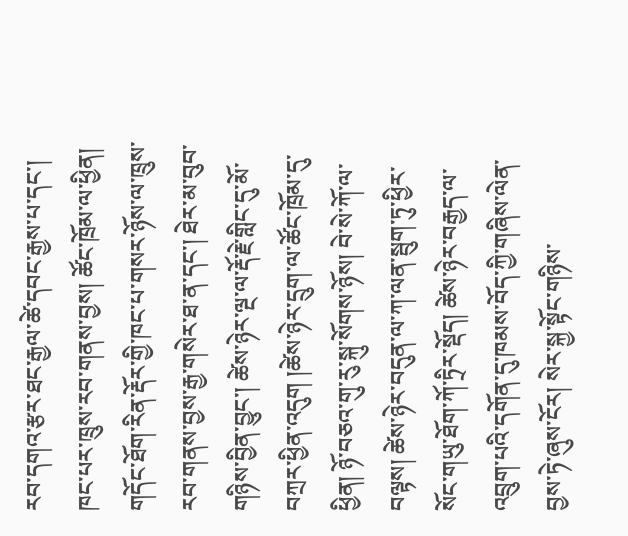རབ་དགའ་རྩར་ཐང་རྒྱལ་ཚེ་དབང་རྒྱས་པ་དང་། ཁང་པར་ཁྲུས་རབ་གནས་བྱས། ཚོང་ཁྲོམ་ལ་ཕྱིན། གདོང་ཐོག་རིན་རྡོར་གྱི་ཁང་པ་གསར་ཉོས་ལ་ཁྲུས་རབ་གནས་བྱས་རྒྱ་གསེར་ཐ་ན་དང་། ཐེར་མ་བུབ་གཉིས་བྱིན་བྱུང་། ཚེས་ཉེར་ལྔ་ལ་རྡོ་རྗེ་གླིང་དུ་མོ་བཀྲར་ཕྱིན་འདུག །ཚེས་ཉེར་དྲུག་ལ་ཚོང་ཁྲོམ་དུ་ཕྱིན། ཉོ་བཅའ་གུ་རུ་སྐུ་སོགས་ཉོས། བེ་སེ་ཀོ་ལ་བལྟས། ཚེས་ཉེར་བདུན་ལ་ཀ་ལན་སྦུག་ཏུ་ཕྱིར་སོང་གཡུ་ཐོག་ཀོ་ཏྲིར་སྡོད། ཚེས་ཉེར་བརྒྱད་ལ་འབྲུག་པའི་དགོན་དུ་ཁམས་བོད་ཀྱི་གཞིས་ལེན་བྱས་ཏེ་ཞུས་ངོར། སེར་སྐྱ་སྟོང་གཉིས་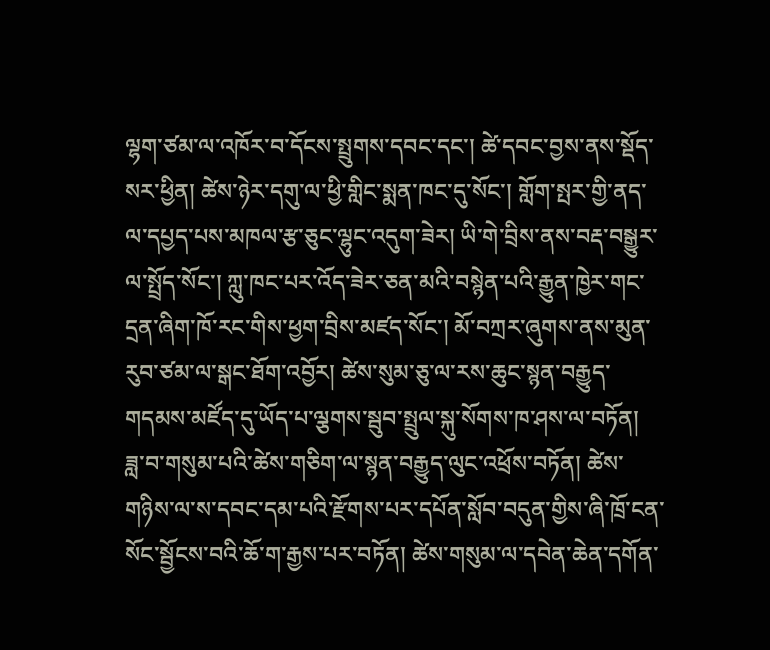ལྷག་ཙམ་ལ་འཁོར་བ་དོངས་སྤྲུགས་དབང་དང་། ཚེ་དབང་བྱས་ནས་སྡོད་སར་ཕྱིན། ཚེས་ཉེར་དགུ་ལ་ཕྱི་གླིང་སྨན་ཁང་དུ་སོང་། གློག་སྤར་གྱི་ནད་ལ་དཔྱད་པས་མཁལ་རྩ་ཅུང་ལྷུང་འདུག་ཟེར། ཡི་གེ་བྲིས་ནས་བརྡ་བསྒྱུར་ལ་སྤྲོད་སོང་། ཀླུ་ཁང་པར་འོད་ཟེར་ཅན་མའི་བསྙེན་པའི་རྒྱུན་ཁྱེར་གང་དྲན་ཞིག་ཁོ་རང་གིས་ཕྱག་བྲིས་མཛད་སོང་། མོ་བཀྲར་ཞུགས་ནས་མུན་རུབ་ཙམ་ལ་སྒང་ཐོག་འབྱོར། ཚེས་སུམ་ཅུ་ལ་རས་ཆུང་སྙན་བརྒྱུད་གདམས་མཛོད་དུ་ཡོད་པ་ལྕགས་སྦུབ་སྤྲུལ་སྐུ་སོགས་ཁ་ཤས་ལ་བཏོན།
ཟླ་བ་གསུམ་པའི་ཚེས་གཅིག་ལ་སྙན་བརྒྱུད་ལུང་འཕྲོས་བཏོན། ཚེས་གཉིས་ལ་ས་དབང་དམ་པའི་རྫོགས་པར་དཔོན་སློབ་བདུན་གྱིས་ཞི་ཁྲོ་ངན་སོང་སྦྱོངས་བའི་ཆོ་ག་རྒྱས་པར་བཏོན། ཚེས་གསུམ་ལ་དབེན་ཆེན་དགོན་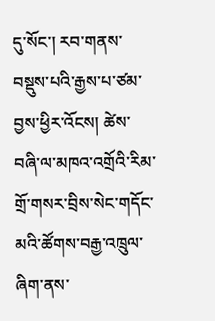དུ་སོང་། རབ་གནས་བསྡུས་པའི་རྒྱས་པ་ཙམ་བྱས་ཕྱིར་འོངས། ཚེས་བཞི་ལ་མཁའ་འགྲོའི་རིམ་གྲོ་གསར་བྲིས་སེང་གདོང་མའི་ཚོགས་བརྒྱ་འཁྲུལ་ཞིག་ནས་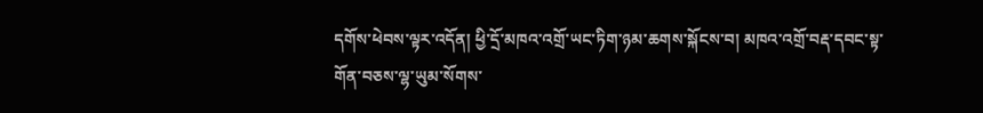དགོས་ཕེབས་ལྟར་འདོན། ཕྱི་དྲོ་མཁའ་འགྲོ་ཡང་ཏིག་ཉམ་ཆགས་སྐོངས་བ། མཁའ་འགྲོ་བརྡ་དབང་སྟ་གོན་བཅས་ལྷ་ཡུམ་སོགས་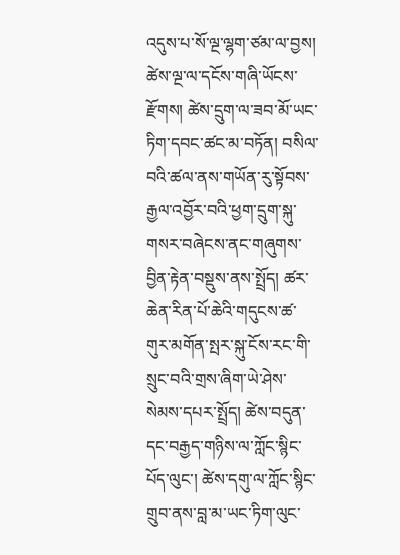འདུས་པ་སོ་ལྔ་ལྷག་ཙམ་ལ་བྱས། ཚེས་ལྔ་ལ་དངོས་གཞི་ཡོངས་རྫོགས། ཚེས་དྲུག་ལ་ཟབ་མོ་ཡང་ཏིག་དབང་ཚང་མ་བཏོན། བསིལ་བའི་ཚལ་ནས་གཡོན་རུ་སྟོབས་རྒྱལ་འབྱོར་བའི་ཕྱག་དྲུག་སྐུ་གསར་བཞེངས་ནང་གཞུགས་བྱིན་རྟེན་བསྡུས་ནས་སྤྲོད། ཚར་ཆེན་རིན་པོ་ཆེའི་གདུངས་ཚ་གུར་མགོན་སྤར་སྐུ་ངོས་རང་གི་སྲུང་བའི་གྲས་ཞིག་ཡེ་ཤེས་སེམས་དཔར་སྤྲོད། ཚེས་བདུན་དང་བརྒྱད་གཉིས་ལ་ཀློང་སྙིང་པོད་ལུང་། ཚེས་དགུ་ལ་ཀློང་སྙིང་གྲུབ་ནས་བླ་མ་ཡང་ཏིག་ལུང་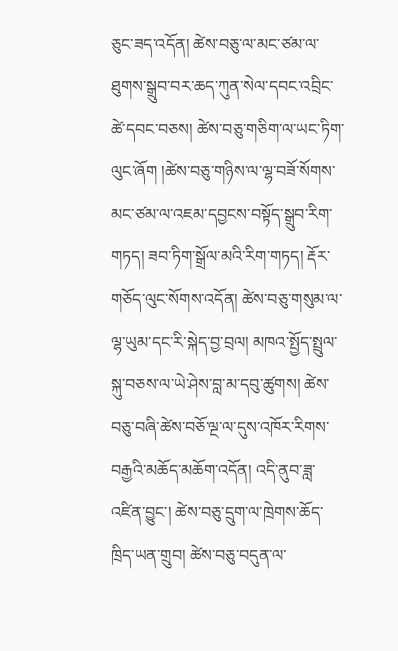ཅུང་ཟད་འདོན། ཚེས་བཅུ་ལ་མང་ཙམ་ལ་ཐུགས་སྒྲུབ་བར་ཆད་ཀུན་སེལ་དབང་འབྲིང་ཚེ་དབང་བཅས། ཚེས་བཅུ་གཅིག་ལ་ཡང་ཏིག་ལུང་ཞོག །ཚེས་བཅུ་གཉིས་ལ་ལྷ་བཟོ་སོགས་མང་ཙམ་ལ་འཇམ་དབྱངས་བསྟོད་སྒྲུབ་རིག་གཏད། ཟབ་ཏིག་སྒྲོལ་མའི་རིག་གཏད། རྡོར་གཅོད་ལུང་སོགས་འདོན། ཚེས་བཅུ་གསུམ་ལ་ལྷ་ཡུམ་དང་རི་སྐེད་བྱ་བྲལ། མཁའ་སྤྱོད་སྤྲུལ་སྐུ་བཅས་ལ་ཡེ་ཤེས་བླ་མ་དབུ་ཚུགས། ཚེས་བཅུ་བཞི་ཚེས་བཅོ་ལྔ་ལ་དུས་འཁོར་རིགས་བརྒྱའི་མཆོད་མཆོག་འདོན། འདི་ནུབ་ཟླ་འཛིན་བྱུང་། ཚེས་བཅུ་དྲུག་ལ་ཁྲེགས་ཆོད་ཁྲིད་ཡན་གྲུབ། ཚེས་བཅུ་བདུན་ལ་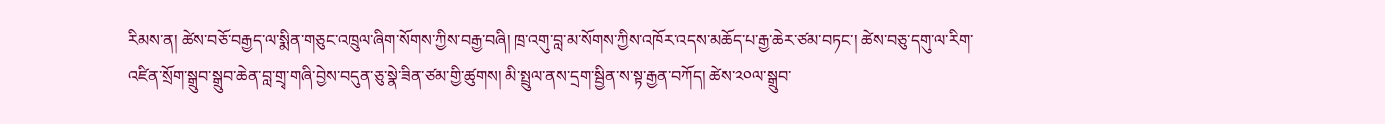རིམས་ན། ཚེས་བཅོ་བརྒྱད་ལ་སྨིན་གཅུང་འཁྲུལ་ཞིག་སོགས་ཀྱིས་བརྒྱ་བཞི། ཁྲ་འགུ་བླ་མ་སོགས་ཀྱིས་འཁོར་འདས་མཆོད་པ་རྒྱ་ཆེར་ཙམ་བཏང་། ཚེས་བཅུ་དགུ་ལ་རིག་འཛིན་སྲོག་སྒྲུབ་སྒྲུབ་ཆེན་བླ་གྲྭ་གཞི་བྱེས་བདུན་ཅུ་སྣེ་ཟིན་ཙམ་གྱི་ཚུགས། མི་སྤྲུལ་ནས་དྲག་སྦྱིན་ས་སྟ་རྒྱན་བཀོད། ཚེས་༢༠ལ་སྒྲུབ་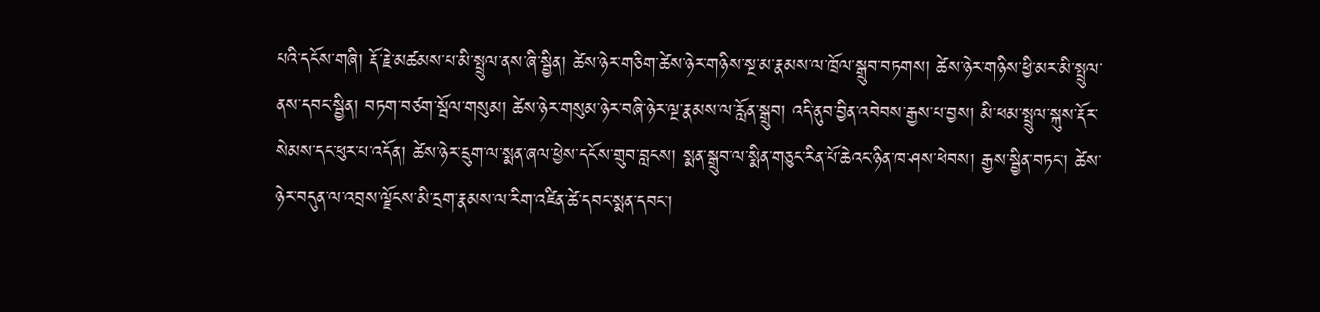པའི་དངོས་གཞི། རྡོ་རྗེ་མཚམས་པ་མི་སྤྲུལ་ནས་ཞི་སྦྱིན། ཚེས་ཉེར་གཅིག་ཚེས་ཉེར་གཉིས་སྔ་མ་རྣམས་ལ་ཁྲོལ་སྒྲུབ་བཏགས། ཚེས་ཉེར་གཉིས་ཕྱི་མར་མི་སྤྲུལ་ནས་དབང་སྦྱིན། བཏག་བཙག་སྦོལ་གསུམ། ཚེས་ཉེར་གསུམ་ཉེར་བཞི་ཉེར་ལྔ་རྣམས་ལ་རློན་སྒྲུབ། འདི་ནུབ་བྱིན་འབེབས་རྒྱས་པ་བྱས། མི་ཕམ་སྤྲུལ་སྐུས་རྡོར་སེམས་དང་ཕུར་པ་འདོན། ཚེས་ཉེར་དྲུག་ལ་སྨན་ཞལ་ཕྱེས་དངོས་གྲུབ་བླངས། སྨན་སྒྲུབ་ལ་སྨིན་གཅུང་རིན་པོ་ཆེའང་ཉིན་ཁ་ཤས་ཕེབས། རྒྱས་སྦྱིན་བཏང་། ཚེས་ཉེར་བདུན་ལ་འབྲས་ལྗོངས་མི་དྲག་རྣམས་ལ་རིག་འཛིན་ཚེ་དབང་སྨན་དབང་།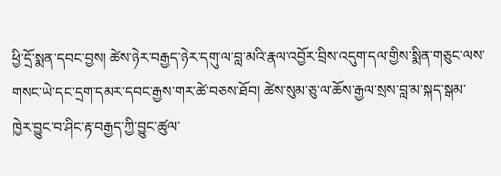ཕྱི་དྲོ་སྨན་དབང་བྱས། ཚེས་ཉེར་བརྒྱད་ཉེར་དགུ་ལ་བླ་མའི་རྣལ་འབྱོར་བྲིས་འདུག་དལ་གྱིས་སྨིན་གཅུང་ལས་གསང་ཡེ་དང་དྲག་དམར་དབང་རྒྱས་གར་ཚེ་བཅས་ཐོབ། ཚེས་སུམ་ཅུ་ལ་ཆོས་རྒྱལ་སྲས་བླ་མ་སྐད་སྒམ་ཁྱེར་བྱུང་བ་ཤིང་རྟ་བརྒྱད་ཀྱི་བྱུང་ཚུལ་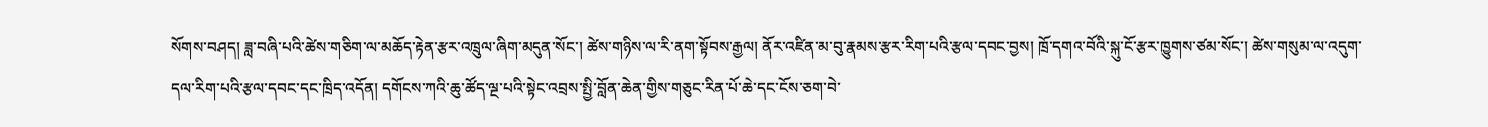སོགས་བཤད། ཟླ་བཞི་པའི་ཚེས་གཅིག་ལ་མཆོད་རྟེན་རྩར་འཁྲུལ་ཞིག་མདུན་སོང་། ཚེས་གཉིས་ལ་རི་ནག་སྟོབས་རྒྱལ། ནོར་འཛིན་མ་བུ་རྣམས་རྩར་རིག་པའི་རྩལ་དབང་བྱས། ཁྲོ་དགའ་བོའི་སྐུ་ངོ་རྩར་ཁྱུགས་ཙམ་སོང་། ཚེས་གསུམ་ལ་འདུག་དལ་རིག་པའི་རྩལ་དབང་དང་ཁྲིད་འདོན། དགོངས་ཀའི་ཆུ་ཚོད་ལྔ་པའི་སྟེང་འབྲས་སྤྱི་བློན་ཆེན་གྱིས་གཅུང་རིན་པོ་ཆེ་དང་ངོས་ཅག་བེ་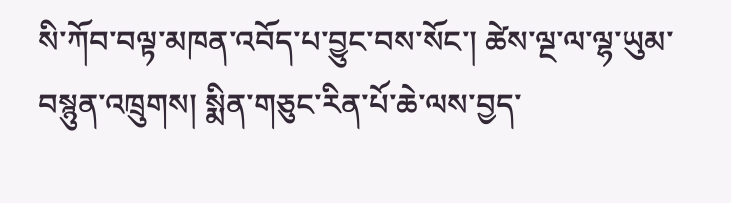སི་ཀོབ་བལྟ་མཁན་འབོད་པ་བྱུང་བས་སོང་། ཚེས་ལྔ་ལ་ལྷ་ཡུམ་བསྙུན་འཁྲུགས། སྨིན་གཅུང་རིན་པོ་ཆེ་ལས་བྱད་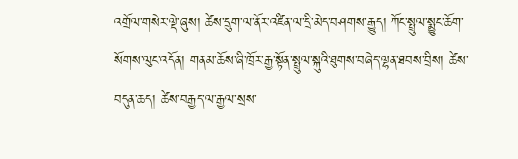འགྲོལ་གསེར་ལྡེ་ཞུས། ཚེས་དྲུག་ལ་ནོར་འཛིན་ལ་དྲི་མེད་བཤགས་རྒྱུད། ཀོང་སྤྲུལ་སྨྱུང་ཆོག་སོགས་ལུང་འདོན། གནམ་ཆོས་ཞི་ཁྲོར་རྒྱ་སྟོན་སྤྲུལ་སྐུའི་ཐུགས་བཞེད་ལྷན་ཐབས་བྲིས། ཚེས་བདུན་ཆད། ཚེས་བརྒྱད་ལ་རྒྱལ་སྲས་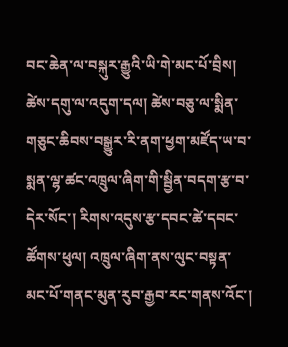བང་ཆེན་ལ་བསྐུར་རྒྱུའི་ཡི་གེ་མང་པོ་བྲིས། ཚེས་དགུ་ལ་འདུག་དལ། ཚེས་བཅུ་ལ་སྨིན་གཅུང་ཆིབས་བསྒྱུར་རི་ནག་ཕྱག་མཛོད་ཡ་བ་སྨན་ལྷ་ཚང་འཁྲུལ་ཞིག་གི་སྦྱིན་བདག་རྩ་བ་དེར་སོང་། རིགས་འདུས་རྩ་དབང་ཚེ་དབང་ཚོགས་ཕུལ། འཁྲུལ་ཞིག་ནས་ལུང་བསྟན་མང་པོ་གནང་མུན་རུབ་རྒྱབ་རང་གནས་འོང་།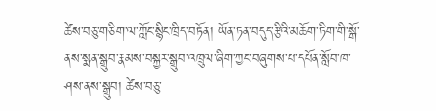ཚེས་བཅུ་གཅིག་ལ་ཀློང་སྙིང་ཁྲིད་བཏོན། ཡོན་ཏན་བདུད་རྩིའི་མཆོག་ཏིག་གི་སྒོ་ནས་སྨན་སྒྲུབ་རྣམས་བསྐྱར་སྒྲུབ་འཁྲུལ་ཞིག་ཀྱང་བཞུགས་པ་དཔོན་སློབ་ཁ་ཤས་ནས་སྒྲུབ། ཚེས་བཅུ་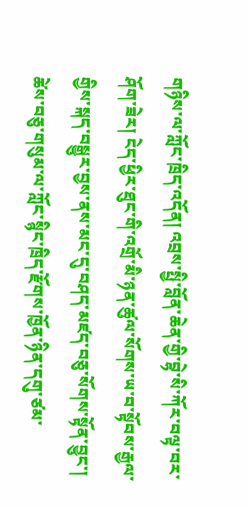གཉིས་ལ་ཀློང་ཁྲིད་འདོན། འབྲས་སྤྱི་བློན་ཆེན་གྱི་བྷེ་སི་ཀོར་བལྟ་བར་ཤོག་ཟེར། ངེད་ཕྱིར་ཐུང་གི་འགྲོ་མི་ཉན་ཚུལ་སོགས་ཡ་བ་སྟོབས་རྒྱལ་གྱིས་སྐད་བསྒྱུར་བྱས་ནས་མང་དུ་བཤད་མཛད་བཅུ་སོགས་སྟོན་བྱུང་། ཚེས་བཅུ་གསུམ་ལ་ཀློང་སྙིང་ཁྲིད་རྫོགས་ཁྱོན་ཉིན་དགུ་ཙམ་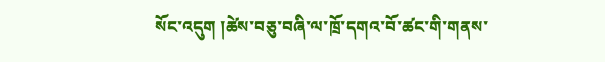སོང་འདུག །ཚེས་བཅུ་བཞི་ལ་ཁྲོ་དགའ་བོ་ཚང་གི་གནས་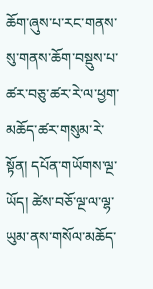ཆོག་ཞུས་པ་རང་གནས་སུ་གནས་ཆོག་བསྡུས་པ་ཚར་བཅུ་ཚར་རེ་ལ་ཕྱག་མཆོད་ཚར་གསུམ་རེ་སྟོན། དཔོན་གཡོགས་ལྔ་ཡོད། ཚེས་བཅོ་ལྔ་ལ་ལྷ་ཡུམ་ནས་གསོལ་མཆོད་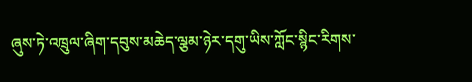ཞུས་ཏེ་འཁྲུལ་ཞིག་དབུས་མཆེད་ལྕམ་ཉེར་དགུ་ཡིས་ཀློང་སྙིང་རིགས་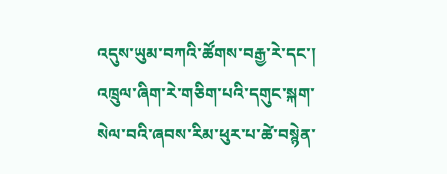འདུས་ཡུམ་བཀའི་ཚོགས་བརྒྱ་རེ་དང་། འཁྲུལ་ཞིག་རེ་གཅིག་པའི་དགུང་སྐག་སེལ་བའི་ཞབས་རིམ་ཕུར་པ་ཚེ་བསྙེན་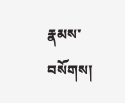རྣམས་བསོགས།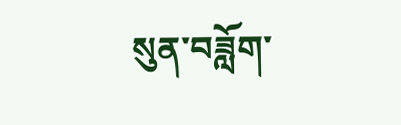སུན་བཟློག་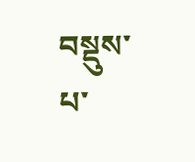བསྡུས་པ་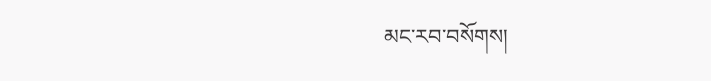མང་རབ་བསོགས།